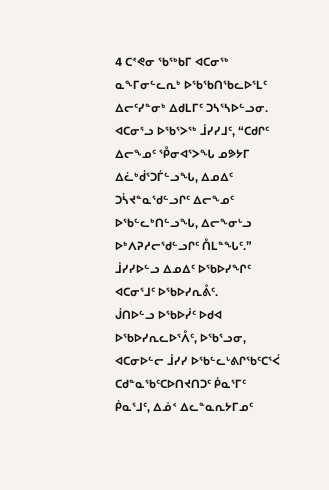4 ᑕᕝᕙᓂ ᖃᖅᑲᒥ ᐊᑕᓂᖅ ᓇᖕᒥᓂᓪᓚᕆᒃ ᐅᖃᖃᑎᖃᓚᐅᕐᒪᑦ ᐃᓕᑦᓯᓐᓂᒃ ᐃᑯᒪᒥᑦ ᑐᓴᕐᓴᐅᓪᓗᓂ.
ᐊᑕᓂᕐᓗ ᐅᖃᕐᐳᖅ ᒨᓯᓯᒧᑦ, “ᑕᑯᒋᑦ ᐃᓕᖕᓄᑦ ᕾᓂᐊᕐᐳᖓ ᓄᕗᔭᒥ ᐃᓛᒃᑰᕐᑐᒦᓪᓗᖓ, ᐃᓄᐃᑦ ᑐᓵᔪᓐᓇᖁᓪᓗᒋᑦ ᐃᓕᖕᓄᑦ ᐅᖃᓪᓚᒃᑎᓪᓗᖓ, ᐃᓕᖕᓂᒡᓗ ᐅᒃᐱᕈᓱᓕᖁᓪᓗᒋᑦ ᑍᒪᓐᖓᑦ.” ᒨᓯᓯᐅᓪᓗ ᐃᓄᐃᑦ ᐅᖃᐅᓯᖏᑦ ᐊᑕᓂᕐᒧᑦ ᐅᖃᐅᓯᕆᕔᑦ.
ᒎᑎᐅᓪᓗ ᐅᖃᐅᓰᑦ ᐅᑯᐊ ᐅᖃᐅᓯᕆᓚᐅᕐᐰᑦ, ᐅᖃᕐᓗᓂ,
ᐊᑕᓂᐅᓪᓕ ᒨᓯᓯ ᐅᖃᓪᓚᒡᕕᒋᖃᑦᑕᕐᐹ ᑕᑯᓐᓇᖃᑦᑕᐅᑎᔪᑎᑐᑦ ᑮᓇᕐᒥᑦ ᑮᓇᕐᒧᑦ, ᐃᓅᑉ ᐃᓚᓐᓇᕆᔭᒥᓄᑦ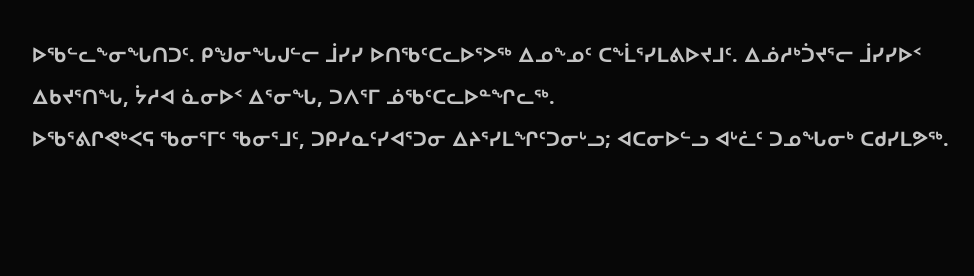ᐅᖃᓪᓚᖕᓂᖓᑎᑐᑦ. ᑭᖑᓂᖓᒍᓪᓕ ᒨᓯᓯ ᐅᑎᖃᑦᑕᓚᐅᕐᐳᖅ ᐃᓄᖕᓄᑦ ᑕᖕᒫᕐᓯᒪᕕᐅᔪᒧᑦ. ᐃᓅᓱᒃᑑᔪᕐᓕ ᒨᓯᓯᐅᑉ ᐃᑲᔪᕐᑎᖓ, ᔮᓱᐊ ᓈᓂᐅᑉ ᐃᕐᓂᖓ, ᑐᐱᕐᒥ ᓅᖃᑦᑕᓚᐅᓐᖏᓚᖅ.
ᐅᖃᕐᕕᒋᕙᒃᐸᕋ ᖃᓂᕐᒥᑦ ᖃᓂᕐᒧᑦ, ᑐᑭᓯᓇᑦᓯᐊᕐᑐᓂ ᐃᔨᕐᓯᒪᖏᑦᑐᓂᒡᓗ; ᐊᑕᓂᐅᓪᓗ ᐊᒡᓛᑦ ᑐᓄᖓᓂᒃ ᑕᑯᓯᒪᕗᖅ.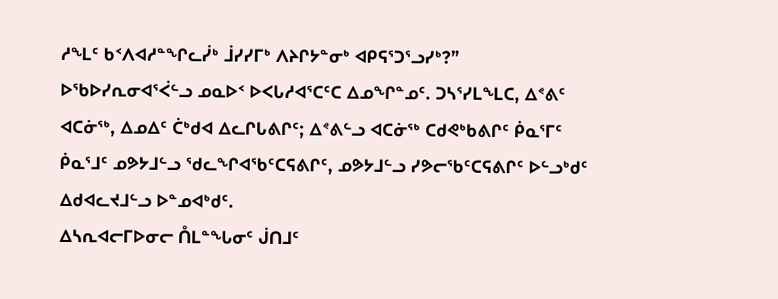ᓱᖕᒪᑦ ᑲᑉᐱᐊᓱᓐᖏᓚᓰᒃ ᒨᓯᓯᒥᒃ ᐱᔨᒋᔭᓐᓂᒃ ᐊᑭᕋᕐᑐᕐᓗᓯᒃ?”
ᐅᖃᐅᓯᕆᓂᐊᕐᐹᓪᓗ ᓄᓇᐅᑉ ᐅᐸᒐᓱᐊᕐᑕᑦᑕ ᐃᓄᖏᓐᓄᑦ. ᑐᓴᕐᓯᒪᖕᒪᑕ, ᐃᕝᕕᑦ ᐊᑕᓃᖅ, ᐃᓄᐃᑦ ᑖᒃᑯᐊ ᐃᓚᒋᒐᕕᒋᑦ; ᐃᕝᕕᓪᓗ ᐊᑕᓃᖅ ᑕᑯᕙᒃᑲᕕᒋᑦ ᑮᓇᕐᒥᑦ ᑮᓇᕐᒧᑦ ᓄᕗᔭᒧᓪᓗ ᖁᓚᖏᐊᖃᑦᑕᕋᕕᒋᑦ, ᓄᕗᔭᒧᓪᓗ ᓯᕗᓕᖃᑦᑕᕋᕕᒋᑦ ᐅᓪᓗᒃᑯᑦ ᐃᑯᐊᓚᔪᒧᓪᓗ ᐅᓐᓄᐊᒃᑯᑦ.
ᐃᓴᕆᐊᓕᒥᐅᓂᓕ ᑍᒪᓐᖓᓂᑦ ᒎᑎᒧᑦ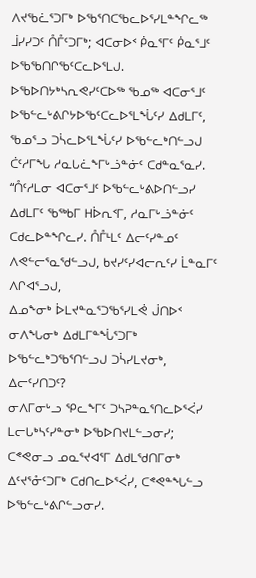ᐱᔪᖃᓛᕐᑐᒥᒃ ᐅᖃᕐᑎᑕᖃᓚᐅᕐᓯᒪᓐᖏᓚᖅ ᒨᓯᓯᑐᑦ ᑍᒤᑦᑐᒥᒃ; ᐊᑕᓂᐅᑉ ᑮᓇᕐᒥᑦ ᑮᓇᕐᒧᑦ ᐅᖃᖃᑎᒋᖃᑦᑕᓚᐅᕐᒪᒍ.
ᐅᖃᐅᑎᔭᒃᓴᕆᕙᓯᑦᑕᐅᖅ ᖃᓄᖅ ᐊᑕᓂᕐᒧᑦ ᐅᖃᓪᓚᒡᕕᒋᔭᐅᖃᑦᑕᓚᐅᕐᒪᖔᑦᓯ ᐃᑯᒪᒥᑦ, ᖃᓄᕐᓗ ᑐᓵᓚᐅᕐᒪᖔᑦᓯ ᐅᖃᓪᓚᒃᑎᓪᓗᒍ ᑖᑦᓱᒥᖓ ᓱᓇᒐᓛᖕᒥᒡᓘᓐᓃᑦ ᑕᑯᓐᓇᕐᓇᓯ.
“ᑍᑦᓱᒪᓂ ᐊᑕᓂᕐᒧᑦ ᐅᖃᓪᓚᒡᕕᐅᑎᓪᓗᓯ ᐃᑯᒪᒥᑦ ᖃᖅᑲᒥ ᕼᐆᕆᑉᒥ, ᓱᓇᒥᒡᓘᓐᓃᑦ ᑕᑯᓚᐅᓐᖏᓚᓯ. ᑍᒤᒻᒪᑦ ᐃᓕᑦᓯᓐᓄᑦ ᐱᕙᓪᓕᕐᓇᖁᓪᓗᒍ, ᑲᔪᓯᑦᓯᐊᓕᕆᑦᓯ ᒫᓐᓇᒥᑦ ᐱᒋᐊᕐᓗᒍ,
ᐃᓄᖕᓂᒃ ᐆᒪᔪᓐᓇᕐᑐᖃᕐᓯᒪᕚ ᒎᑎᐅᑉ ᓂᐱᖓᓂᒃ ᐃᑯᒪᒥᓐᖔᕐᑐᒥᒃ ᐅᖃᓪᓚᒃᑐᖃᕐᑎᓪᓗᒍ ᑐᓵᓯᒪᔪᓂᒃ, ᐃᓕᑦᓯᑎᑐᑦ?
ᓂᐱᒥᓂᒡᓗ ᕿᓚᖕᒥᑦ ᑐᓴᕈᓐᓇᕐᑎᓚᐅᕐᐹᓯ ᒪᓕᒐᒃᓴᑦᓯᓐᓂᒃ ᐅᖃᐅᑎᔪᒪᓪᓗᓂᓯ; ᑕᕝᕙᓂᓗ ᓄᓇᕐᔪᐊᕐᒥ ᐃᑯᒪᖁᑎᒥᓂᒃ ᐃᑦᔪᕐᓁᑦᑐᒥᒃ ᑕᑯᑎᓚᐅᕐᐹᓯ, ᑕᕝᕙᓐᖓᓪᓗ ᐅᖃᓪᓚᒡᕕᒋᓪᓗᓂᓯ.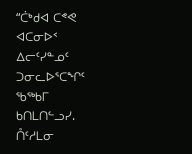“ᑖᒃᑯᐊ ᑕᕝᕙ ᐊᑕᓂᐅᑉ ᐃᓕᑦᓯᓐᓄᑦ ᑐᓂᓚᐅᕐᑕᖏᑦ ᖃᖅᑲᒥ ᑲᑎᒪᑎᓪᓗᓯ. ᑍᑦᓱᒪᓂ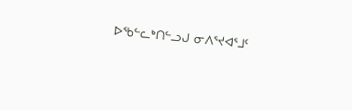ᐅᖃᓪᓚᒃᑎᓪᓗᒍ ᓂᐱᕐᔪᐊᕐᒧᑦ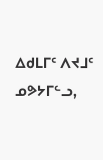ᐃᑯᒪᒥᑦ ᐱᔪᒧᑦ ᓄᕗᔭᒥᓪᓗ,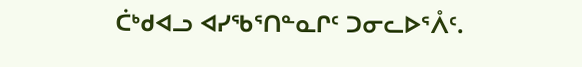ᑖᒃᑯᐊᓗ ᐊᓯᖃᕐᑎᓐᓇᒋᑦ ᑐᓂᓚᐅᕐᐰᑦ.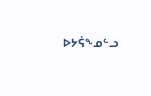ᐅᔭᕌᖕᓄᓪᓗ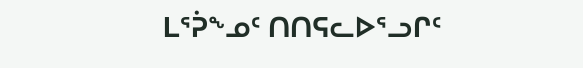ᒪᕐᕉᖕᓄᑦ ᑎᑎᕋᓚᐅᕐᓗᒋᑦ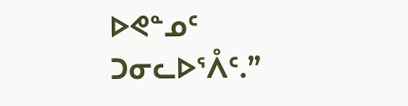ᐅᕙᓐᓄᑦ ᑐᓂᓚᐅᕐᐰᑦ.”